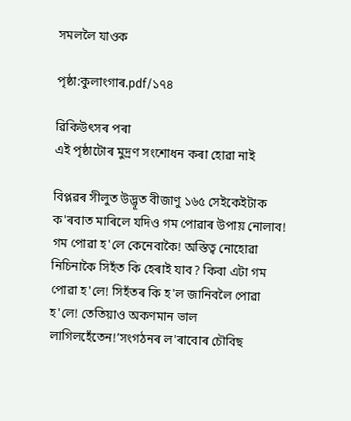সমললৈ যাওক

পৃষ্ঠা:কুলাংগাৰ.pdf/১৭৪

ৱিকিউৎসৰ পৰা
এই পৃষ্ঠাটোৰ মুদ্ৰণ সংশোধন কৰা হোৱা নাই

বিপ্লৱৰ সীলুত উদ্ভূত বীজাণু ১৬৫ সেইকেইটাক ক'ৰবাত মাৰিলে যদিও গম পোৱাৰ উপায় নোলাব! গম পোৱা হ'লে কেনেবাকৈ! অস্তিত্ব নোহোৱা নিচিনাকৈ সিহঁত কি হেৰাই যাব? কিবা এটা গম পোৱা হ'লে! সিহঁতৰ কি হ'ল জানিবলৈ পোৱা হ'লে! তেতিয়াও অকণমান ভাল লাগিলহেঁতেন!’সংগঠনৰ ল'ৰাবোৰ চৌবিছ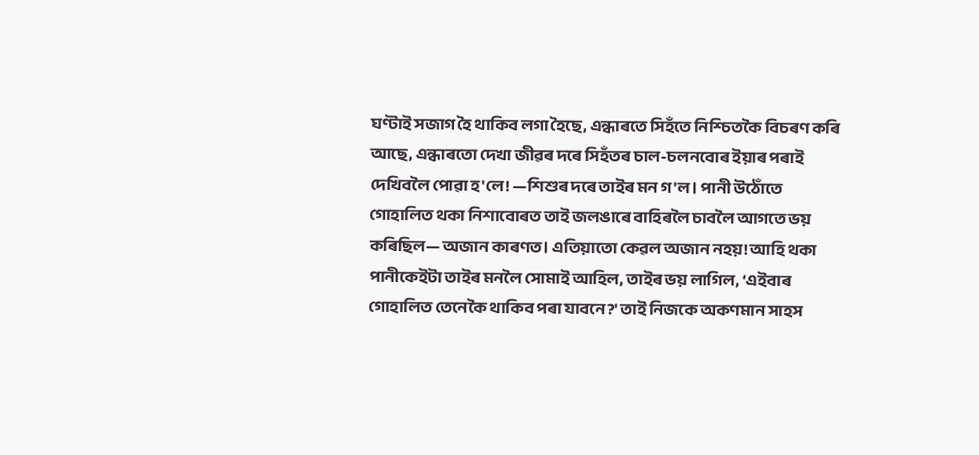ঘণ্টাই সজাগ হৈ থাকিব লগা হৈছে, এন্ধাৰতে সিহঁতে নিশ্চিতকৈ বিচৰণ কৰি আছে, এন্ধাৰতো দেখা জীৱৰ দৰে সিহঁতৰ চাল-চলনবোৰ ইয়াৰ পৰাই দেখিবলৈ পোৱা হ'লে! —শিশুৰ দৰে তাইৰ মন গ'ল। পানী উঠোঁতে গোহালিত থকা নিশাবোৰত তাই জলঙাৰে বাহিৰলৈ চাবলৈ আগতে ভয় কৰিছিল— অজান কাৰণত। এতিয়াতো কেৱল অজান নহয়! আহি থকা পানীকেইটা তাইৰ মনলৈ সোমাই আহিল, তাইৰ ভয় লাগিল, ‘এইবাৰ গোহালিত তেনেকৈ থাকিব পৰা যাবনে?' তাই নিজকে অকণমান সাহস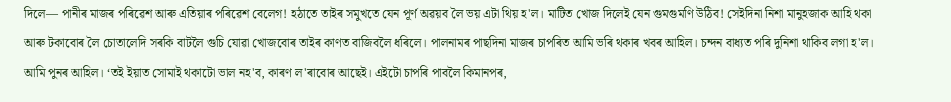দিলে— পানীৰ মাজৰ পৰিৱেশ আৰু এতিয়াৰ পৰিৱেশ বেলেগ! হঠাতে তাইৰ সমুখতে যেন পূৰ্ণ অৱয়ব লৈ ভয় এটা থিয় হ'ল। মাটিত খোজ দিলেই যেন গুমগুমণি উঠিব! সেইদিনা নিশা মানুহজাক আহি থকা আৰু টকাবোৰ লৈ চোতালেদি সৰকি বাটলৈ গুচি যোৱা খোজবোৰ তাইৰ কাণত বাজিবলৈ ধৰিলে। পালনামৰ পাছদিনা মাজৰ চাপৰিত আমি ভৰি থকাৰ খবৰ আহিল। চন্দন বাধ্যত পৰি দুনিশা থাকিব লগা হ'ল। আমি পুনৰ আহিল। ‘তই ইয়াত সোমাই থকাটো ভাল নহ'ব, কাৰণ ল'ৰাবোৰ আছেই। এইটো চাপৰি পাবলৈ কিমানপৰ,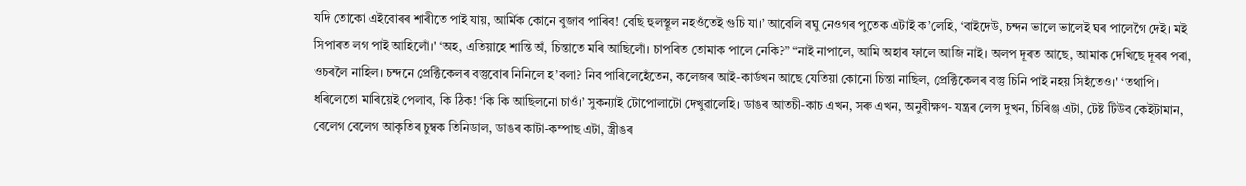যদি তোকো এইবোৰৰ শাৰীতে পাই যায়, আৰ্মিক কোনে বুজাব পাৰিব! বেছি হুলস্থূল নহওঁতেই গুচি যা।’ আবেলি ৰঘু নেওগৰ পুতেক এটাই ক’লেহি, ‘বাইদেউ, চন্দন ভালে ভালেই ঘৰ পালেগৈ দেই। মই সিপাৰত লগ পাই আহিলোঁ।' ‘অহ, এতিয়াহে শান্তি অঁ, চিন্তাতে মৰি আছিলোঁ। চাপৰিত তোমাক পালে নেকি?” “নাই নাপালে, আমি অহাৰ ফালে আজি নাই। অলপ দূৰত আছে, আমাক দেখিছে দূৰৰ পৰা, ওচৰলৈ নাহিল। চন্দনে প্ৰেক্টিকেলৰ বস্তুবোৰ নিনিলে হ’বলা? নিব পাৰিলেহেঁতেন, কলেজৰ আই-কাৰ্ডখন আছে যেতিয়া কোনো চিন্তা নাছিল, প্ৰেক্টিকেলৰ বস্তু চিনি পাই নহয় সিহঁতেও।' ‘তথাপি। ধৰিলেতো মাৰিয়েই পেলাব, কি ঠিক! ‘কি কি আছিলনো চাওঁ।’ সুকন্যাই টোপোলাটো দেখুৱালেহি। ডাঙৰ আতচী-কাচ এখন, সৰু এখন, অনুবীক্ষণ- যন্ত্ৰৰ লেন্স দুখন, চিৰিঞ্জ এটা, টেষ্ট টিউব কেইটামান, বেলেগ বেলেগ আকৃতিৰ চুম্বক তিনিডাল, ডাঙৰ কাটা-কম্পাছ এটা, স্ত্ৰীঙৰ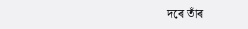দৰে তাঁৰ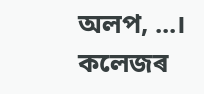অলপ, ...। কলেজৰ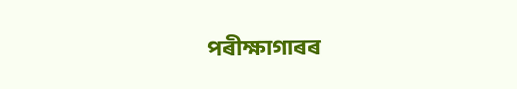পৰীক্ষাগাৰৰ